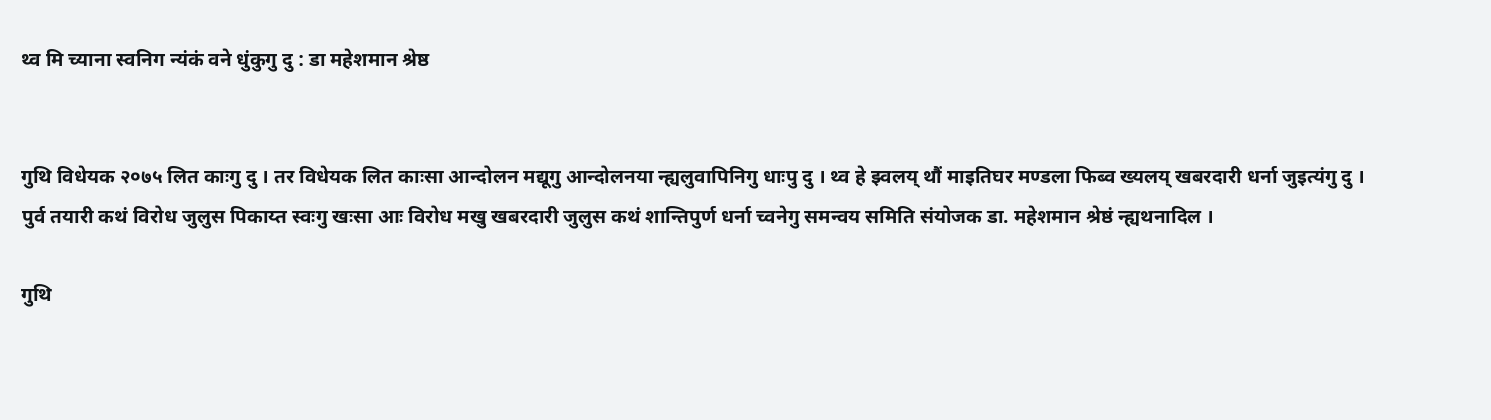थ्व मि च्याना स्वनिग न्यंकं वने धुंकुगु दु : डा‍ महेशमान श्रेष्ठ


गुथि विधेयक २०७५ लित काःगु दु । तर विधेयक लित काःसा आन्दोलन मद्यूगु आन्दोलनया न्ह्यलुवापिनिगु धाःपु दु । थ्व हे झ्वलय् थौं माइतिघर मण्डला फिब्व ख्यलय् खबरदारी धर्ना जुइत्यंगु दु । पुर्व तयारी कथं विरोध जुलुस पिकाय्त स्वःगु खःसा आः विरोध मखु खबरदारी जुलुस कथं शान्तिपुर्ण धर्ना च्वनेगु समन्वय समिति संयोजक डा. महेशमान श्रेष्ठं न्ह्यथनादिल ।

गुथि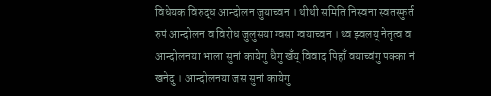विधेयक विरुद्ध आन्दोलन जुयाच्वन । थीथी समिति निस्वना स्वतस्फुर्त रुपं आन्दोलन व विरोध जुलुसया ग्वसा ग्वयाच्वन । थ्व झ्वलय् नेतृत्व व आन्दोलनया भाला सुनां कायेगु धैगु खँय् विवाद पिहाँ वयाच्वंगु पक्का नं खनेदु । आन्दोलनया जस सुनां कायेगु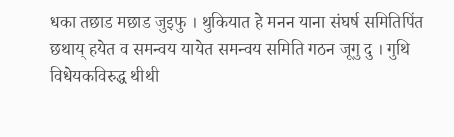धका तछाड मछाड जुइफु । थुकियात हे मनन याना संघर्ष समितिपिंत छथाय् हयेत व समन्वय यायेत समन्वय समिति गठन जूगु दु । गुथि विधेयकविरुद्ध थीथी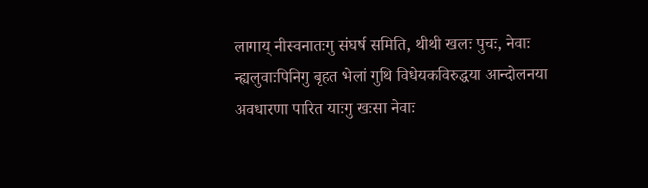लागाय् नीस्वनातःगु संघर्ष समिति, थीथी खलः पुचः, नेवाः न्ह्यलुवाःपिनिगु बृहत भेलां गुथि विधेयकविरुद्धया आन्दोलनया अवधारणा पारित याःगु खःसा नेवाः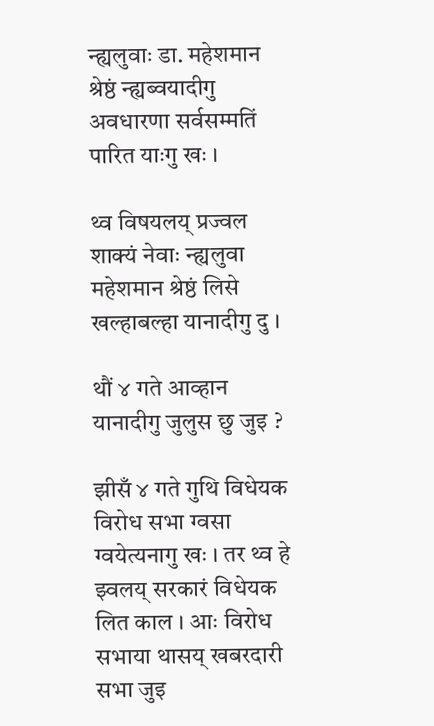न्ह्यलुवाः डा. महेशमान श्रेष्ठं न्ह्यब्वयादीगु अवधारणा सर्वसम्मतिं पारित याःगु खः ।

थ्व विषयलय् प्रज्वल शाक्यं नेवाः न्ह्यलुवा महेशमान श्रेष्ठं लिसे खल्हाबल्हा यानादीगु दु ।

थौं ४ गते आव्हान यानादीगु जुलुस छु जुइ ?

झीसँ ४ गते गुथि विधेयक विरोध सभा ग्वसा ग्वयेत्यनागु खः । तर थ्व हे झ्वलय् सरकारं विधेयक लित काल । आः विरोध सभाया थासय् खबरदारी सभा जुइ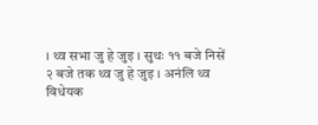। थ्व सभा जु हे जुइ । सुथः ११ बजे निसें २ बजे तक थ्व जु हे जुइ । अनंलि थ्व विधेयक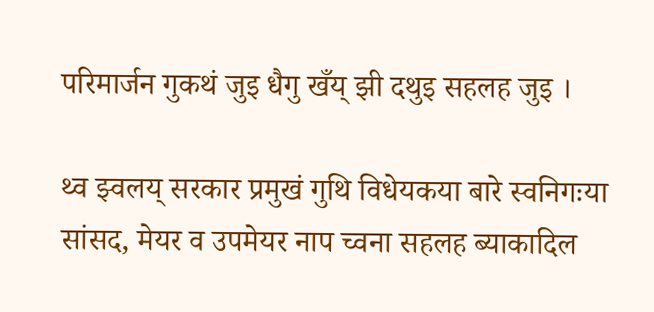परिमार्जन गुकथं जुइ धैगु खँय् झी दथुइ सहलह जुइ ।

थ्व झ्वलय् सरकार प्रमुखं गुथि विधेयकया बारे स्वनिगःया सांसद, मेयर व उपमेयर नाप च्वना सहलह ब्याकादिल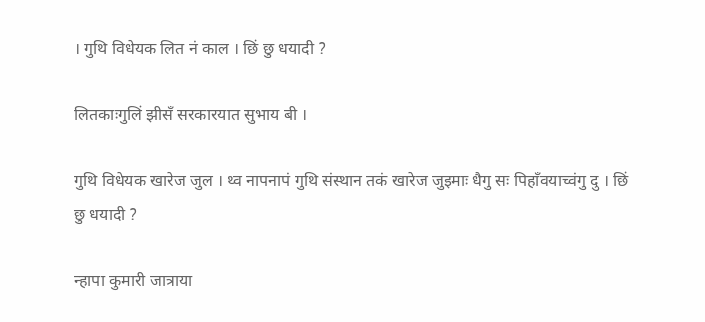। गुथि विधेयक लित नं काल । छिं छु धयादी ?

लितकाःगुलिं झीसँ सरकारयात सुभाय बी ।

गुथि विधेयक खारेज जुल । थ्व नापनापं गुथि संस्थान तकं खारेज जुइमाः धैगु सः पिहाँवयाच्वंगु दु । छिं छु धयादी ?

न्हापा कुमारी जात्राया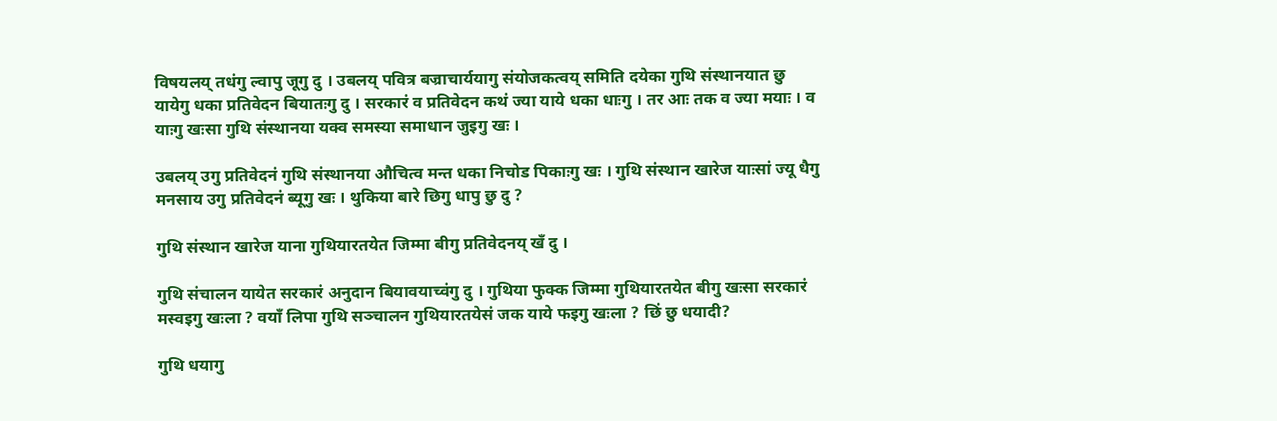विषयलय् तधंगु ल्वापु जूगु दु । उबलय् पवित्र बज्राचार्ययागु संयोजकत्वय् समिति दयेका गुथि संस्थानयात छु यायेगु धका प्रतिवेदन बियातःगु दु । सरकारं व प्रतिवेदन कथं ज्या याये धका धाःगु । तर आः तक व ज्या मयाः । व याःगु खःसा गुथि संस्थानया यक्व समस्या समाधान जुइगु खः ।

उबलय् उगु प्रतिवेदनं गुथि संस्थानया औचित्व मन्त धका निचोड पिकाःगु खः । गुथि संस्थान खारेज याःसां ज्यू धैगु मनसाय उगु प्रतिवेदनं ब्यूगु खः । थुकिया बारे छिगु धापु छु दु ?

गुथि संस्थान खारेज याना गुथियारतयेत जिम्मा बीगु प्रतिवेदनय् खँ दु ।

गुथि संचालन यायेत सरकारं अनुदान बियावयाच्वंगु दु । गुथिया फुक्क जिम्मा गुथियारतयेत बीगु खःसा सरकारं मस्वइगु खःला ? वयाँ लिपा गुथि सञ्चालन गुथियारतयेसं जक याये फइगु खःला ? छिं छु धयादी?

गुथि धयागु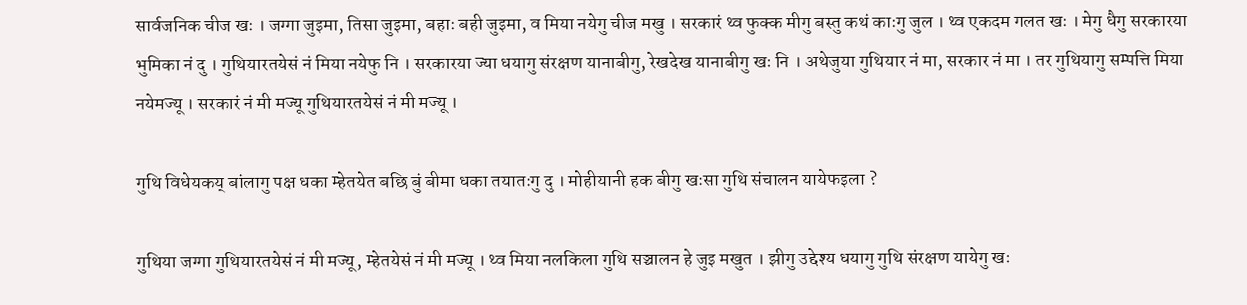सार्वजनिक चीज खः । जग्गा जुइमा, तिसा जुइमा, बहाः बही जुइमा, व मिया नयेगु चीज मखु । सरकारं थ्व फुक्क मीगु बस्तु कथं काःगु जुल । थ्व एकदम गलत खः । मेगु धैगु सरकारया भुमिका नं दु । गुथियारतयेसं नं मिया नयेफु नि । सरकारया ज्या धयागु संरक्षण यानाबीगु, रेखदेख यानाबीगु खः नि । अथेजुया गुथियार नं मा, सरकार नं मा । तर गुथियागु सम्पत्ति मिया नयेमज्यू । सरकारं नं मी मज्यू गुथियारतयेसं नं मी मज्यू ।

गुथि विधेयकय् बांलागु पक्ष धका म्हेतयेत बछि बुं बीमा धका तयातःगु दु । मोहीयानी हक बीगु खःसा गुथि संचालन यायेफइला ?

गुथिया जग्गा गुथियारतयेसं नं मी मज्यू, म्हेतयेसं नं मी मज्यू । थ्व मिया नलकिला गुथि सञ्चालन हे जुइ मखुत । झीगु उद्देश्य धयागु गुथि संरक्षण यायेगु खः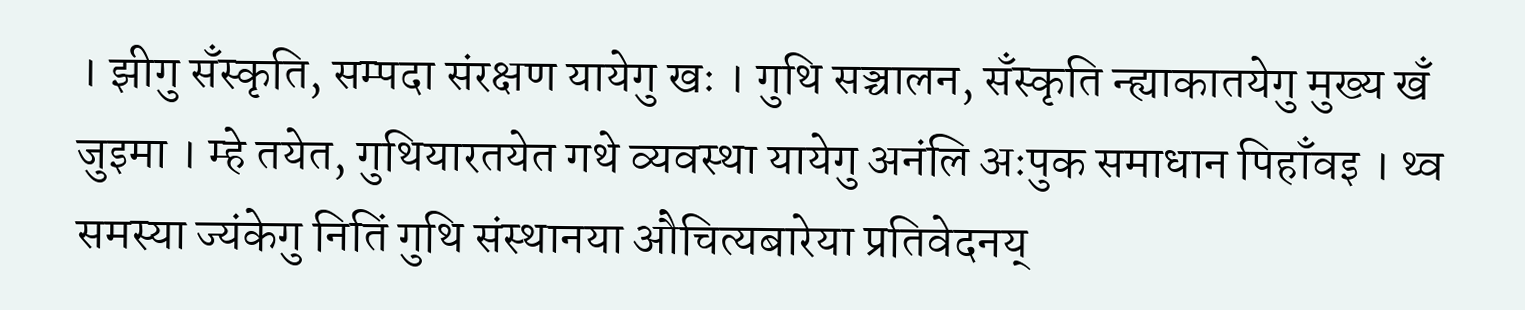। झीगु सँस्कृति, सम्पदा संरक्षण यायेगु खः । गुथि सञ्चालन, सँस्कृति न्ह्याकातयेगु मुख्य खँ जुइमा । म्हे तयेत, गुथियारतयेत गथे व्यवस्था यायेगु अनंलि अःपुक समाधान पिहाँवइ । थ्व समस्या ज्यंकेगु नितिं गुथि संस्थानया औचित्यबारेया प्रतिवेदनय्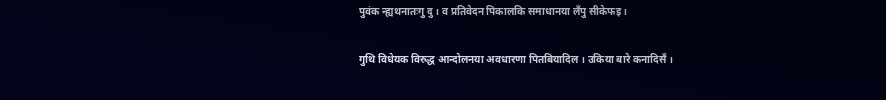पुवंक न्ह्यथनातःगु दु । व प्रतिवेदन पिकालकि समाधानया लँपु सीकेफइ ।

गुथि विधेयक विरुद्ध आन्दोलनया अवधारणा पितबियादिल । उकिया बारे कनादिसँ ।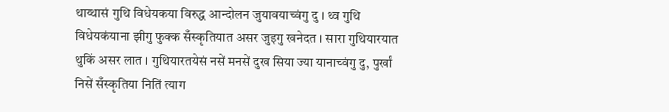थाय्थासं गुथि विधेयकया विरुद्ध आन्दोलन जुयावयाच्वंगु दु । थ्व गुथि विधेयकंयाना झीगु फुक्क सँस्कृतियात असर जुइगु खनेदत । सारा गुथियारयात थुकिं असर लात । गुथियारतयेसं नसें मनसें दुख सिया ज्या यानाच्वंगु दु, पुर्खां निसें सँस्कृतिया नितिं त्याग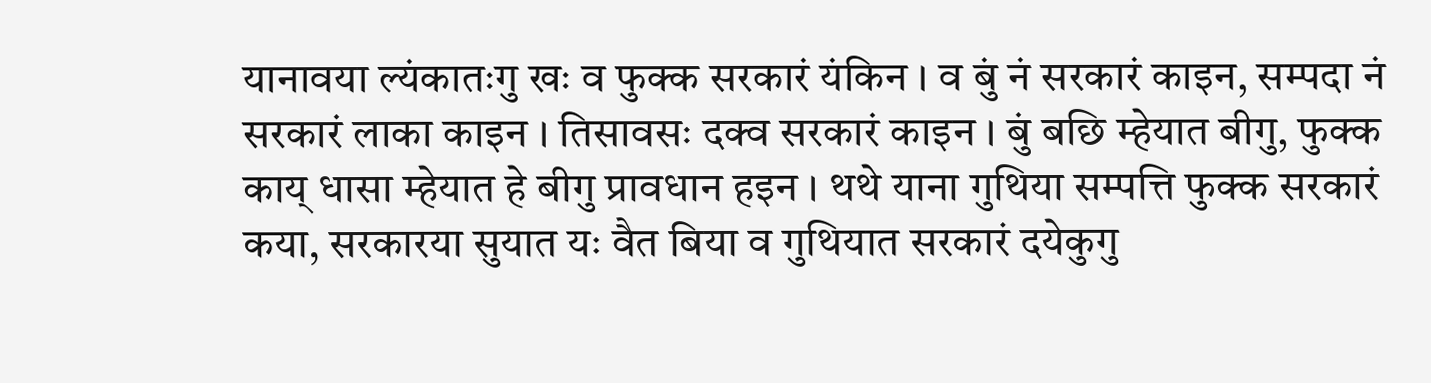यानावया ल्यंकातःगु खः व फुक्क सरकारं यंकिन । व बुं नं सरकारं काइन, सम्पदा नं सरकारं लाका काइन । तिसावसः दक्व सरकारं काइन । बुं बछि म्हेयात बीगु, फुक्क काय् धासा म्हेयात हे बीगु प्रावधान हइन । थथे याना गुथिया सम्पत्ति फुक्क सरकारं कया, सरकारया सुयात यः वैत बिया व गुथियात सरकारं दयेकुगु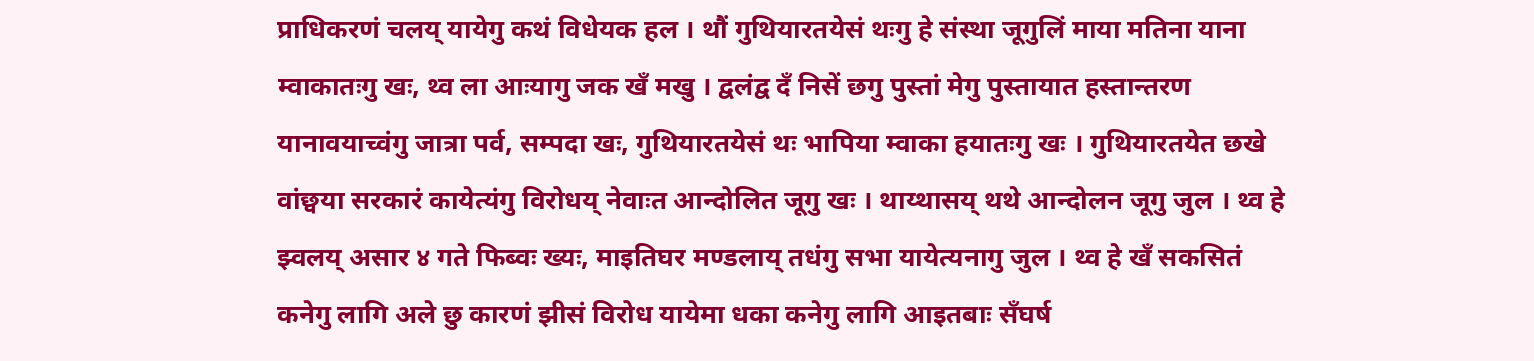प्राधिकरणं चलय् यायेगु कथं विधेयक हल । थौं गुथियारतयेसं थःगु हे संस्था जूगुलिं माया मतिना याना म्वाकातःगु खः, थ्व ला आःयागु जक खँ मखु । द्वलंद्व दँ निसें छगु पुस्तां मेगु पुस्तायात हस्तान्तरण यानावयाच्वंगु जात्रा पर्व, सम्पदा खः, गुथियारतयेसं थः भापिया म्वाका हयातःगु खः । गुथियारतयेत छखे वांछ्वया सरकारं कायेत्यंगु विरोधय् नेवाःत आन्दोलित जूगु खः । थाय्थासय् थथे आन्दोलन जूगु जुल । थ्व हे झ्वलय् असार ४ गते फिब्वः ख्यः, माइतिघर मण्डलाय् तधंगु सभा यायेत्यनागु जुल । थ्व हे खँ सकसितं कनेगु लागि अले छु कारणं झीसं विरोध यायेमा धका कनेगु लागि आइतबाः सँघर्ष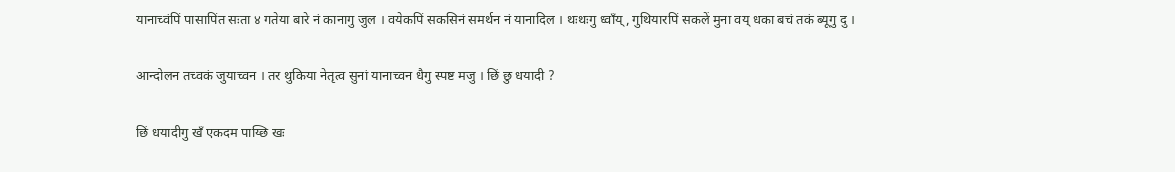यानाच्वंपिं पासापिंत सःता ४ गतेया बारे नं कानागु जुल । वयेकपिं सकसिनं समर्थन नं यानादिल । थःथःगु ध्वाँय्, गुथियारपिं सकलें मुना वय् धका बचं तकं ब्यूगु दु ।

आन्दोलन तच्वकं जुयाच्वन । तर थुकिया नेतृत्व सुनां यानाच्वन धैगु स्पष्ट मजु । छिं छु धयादी ?

छिं धयादीगु खँ एकदम पाय्छि खः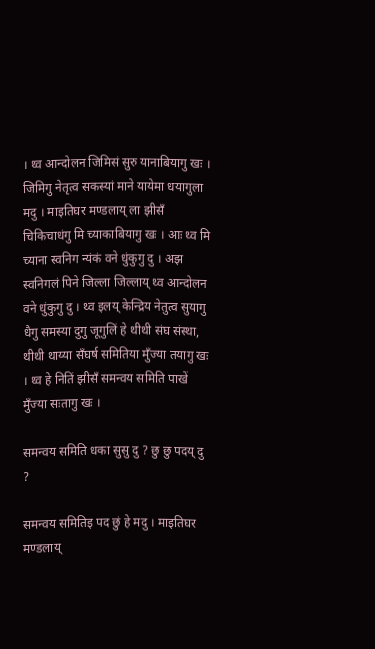। थ्व आन्दोलन जिमिसं सुरु यानाबियागु खः । जिमिगु नेतृत्व सकस्यां माने यायेमा धयागुला मदु । माइतिघर मण्डलाय् ला झीसँ चिकिचाधंगु मि च्याकाबियागु खः । आः थ्व मि च्याना स्वनिग न्यंकं वने धुंकुगु दु । अझ स्वनिगलं पिने जिल्ला जिल्लाय् थ्व आन्दोलन वने धुंकुगु दु । थ्व इलय् केन्द्रिय नेतुत्व सुयागु धैगु समस्या दुगु जूगुलिं हे थीथी संघ संस्था, थीथी थाय्या सँघर्ष समितिया मुँज्या तयागु खः । थ्व हे नितिं झीसँ समन्वय समिति पाखें मुँज्या सःतागु खः ।

समन्वय समिति धका सुसु दु ? छु छु पदय् दु ?

समन्वय समितिइ पद छुं हे मदु । माइतिघर मण्डलाय्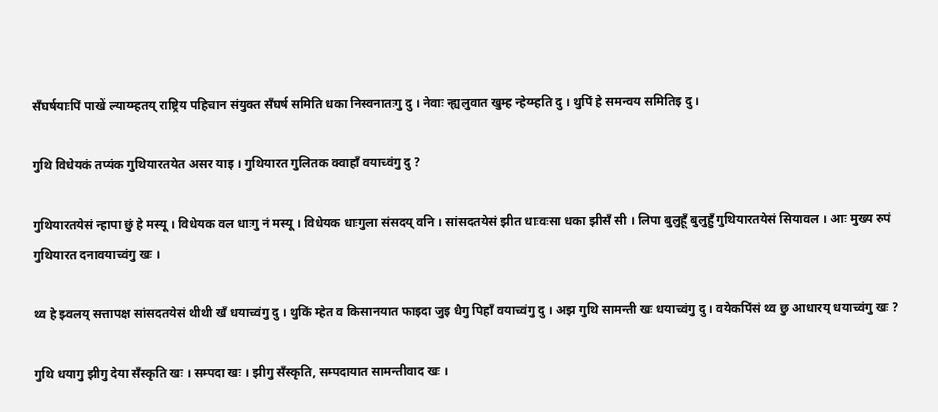सँघर्षयाःपिं पाखें ल्याय्म्हतय् राष्ट्रिय पहिचान संयुक्त सँघर्ष समिति धका निस्वनातःगु दु । नेवाः न्ह्यलुवात खुम्ह न्हेय्म्हति दु । थुपिं हे समन्वय समितिइ दु ।

गुथि विधेयकं तप्यंक गुथियारतयेत असर याइ । गुथियारत गुलितक क्वाहाँ वयाच्वंगु दु ?

गुथियारतयेसं न्हापा छुं हे मस्यू । विधेयक वल धाःगु नं मस्यू । विधेयक धाःगुला संसदय् वनि । सांसदतयेसं झीत धाःवःसा धका झीसँ सी । लिपा बुलुहूँ बुलुहुँ गुथियारतयेसं सियावल । आः मुख्य रुपं गुथियारत दनावयाच्वंगु खः ।

थ्व हे झ्वलय् सत्तापक्ष सांसदतयेसं थीथी खँ धयाच्वंगु दु । थुकिं म्हेत व किसानयात फाइदा जुइ धैगु पिहाँ वयाच्वंगु दु । अझ गुथि सामन्ती खः धयाच्वंगु दु । वयेकपिंसं थ्व छु आधारय् धयाच्वंगु खः ?

गुथि धयागु झीगु देया सँस्कृति खः । सम्पदा खः । झीगु सँस्कृति, सम्पदायात सामन्तीवाद खः ।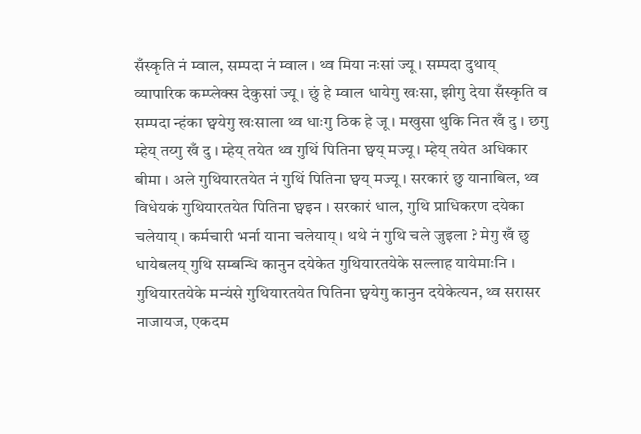सँस्कृति नं म्वाल, सम्पदा नं म्वाल । थ्व मिया नःसां ज्यू । सम्पदा दुथाय् व्यापारिक कम्प्लेक्स देकुसां ज्यू । छुं हे म्वाल धायेगु खःसा, झीगु देया सँस्कृति व सम्पदा न्हंका छ्वयेगु खःसाला थ्व धाःगु ठिक हे जू । मखुसा थुकि नित खँ दु । छगु म्हेय् तय्गु खँ दु । म्हेय् तयेत थ्व गुथिं पितिना छ्वय् मज्यू । म्हेय् तयेत अधिकार बीमा । अले गुथियारतयेत नं गुथिं पितिना छ्वय् मज्यू । सरकारं छु यानाबिल, थ्व विधेयकं गुथियारतयेत पितिना छ्वइन । सरकारं धाल, गुथि प्राधिकरण दयेका चलेयाय् । कर्मचारी भर्ना याना चलेयाय् । थथे नं गुथि चले जुइला ? मेगु खँ छु धायेबलय् गुथि सम्बन्धि कानुन दयेकेत गुथियारतयेके सल्लाह यायेमाःनि । गुथियारतयेके मन्यंसे गुथियारतयेत पितिना छ्वयेगु कानुन दयेकेत्यन, थ्व सरासर नाजायज, एकदम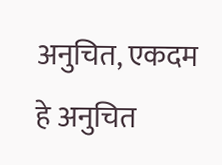अनुचित, एकदम हे अनुचित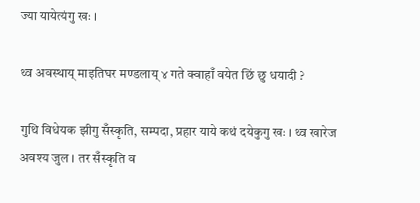ज्या यायेत्यंगु खः ।

थ्व अवस्थाय् माइतिघर मण्डलाय् ४ गते क्वाहाँ वयेत छिं छु धयादी ?

गुथि विधेयक झीगु सँस्कृति, सम्पदा, प्रहार याये कथं दयेकुगु खः । थ्व खारेज अवश्य जुल । तर सँस्कृति व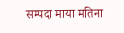सम्पदा माया मतिना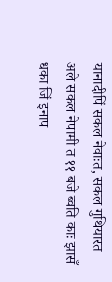यानादीपिं सकल नेवाःत, सकल गुथियारत अले सकल नेपामी त ११ बजे ब्वति काः झासँ धका जिं इनाप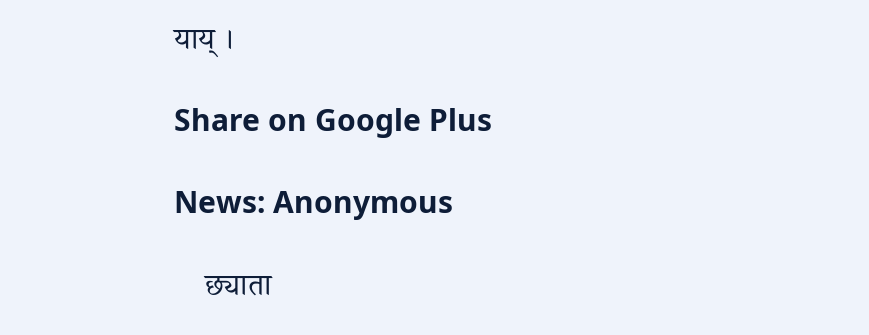याय् ।

Share on Google Plus

News: Anonymous

    छ्याता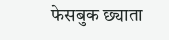फेसबुक छ्याता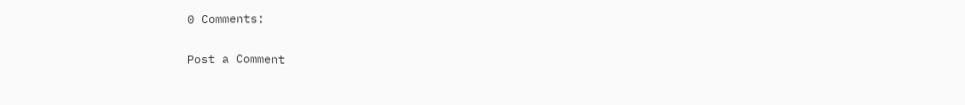0 Comments:

Post a Comment